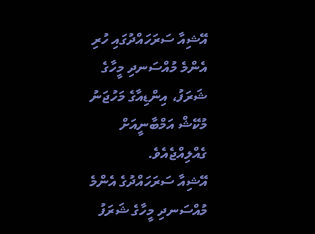އޭޝިއާ ސަރަހައްދުގައި ހުރި އެންމެ މުއްސަނދި މީހާގެ ޝަރަފު، އިންޑިއާގެ މަހުޖަނު މުކޭޝް އަމްބާނީއަށް ގެއްލިއްޖެއެވެ.
އޭޝިއާ ސަރަހައްދުގެ އެންމެ މުއްސަނދި މީހާގެ ޝަރަފު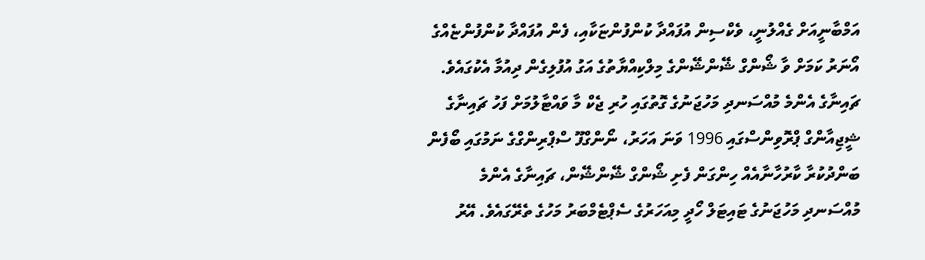އަމްބާނީއަށް ގެއްލުނީ، ވެކްސިން އުފައްދާ ކުންފުންޏަކާއި، ފެން އުފައްދާ ކުންފުންޏެއްގެ އޯނަރު ކަމަށް ވާ ޝޯންގް ޝޭންޝޭންގެ މިލްކިއްޔާތުގެ އަގު އުފުލިގެން ދިއުމާ އެކުގައެވެ.
ޗައިނާގެ އެންމެ މުއްސަނދި މަހުޖަނުގެ ގޮތުގައި ހުރި ޖެކް މާ ވައްޓާލުމަށް ފަހު ޗައިނާގެ ޝީޖިއާންގް ޕްރޮވިންސްގައި 1996 ވަނަ އަހަރު، ނޯންގްފޫ ސްޕްރިންގްގެ ނަމުގައި ބޯފެން ބަންދުކުރާ ކާރުހާނާއެއް ހިންގަން ފެށި ޝޯންގް ޝޭންޝޭން، ޗައިނާގެ އެންމެ މުއްސަނދި މަހުޖަނުގެ ޓައިޓަލް ހޯދީ މިއަހަރުގެ ސެޕްޓެމްބަރު މަހުގެ ތެރޭގައެވެ. އޭރު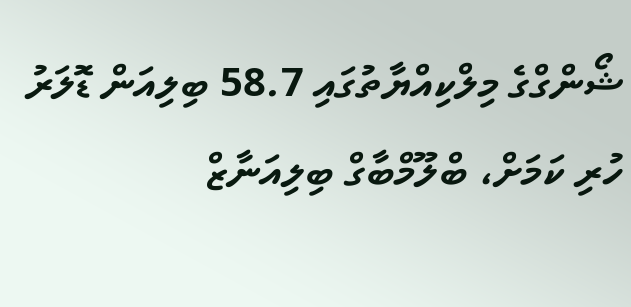ޝޯންގްގެ މިލްކިއްޔާތުގައި 58.7 ބިލިއަން ޑޮލަރު ހުރި ކަމަށް، ބްލޫމްބާގް ބިލިއަނާޒް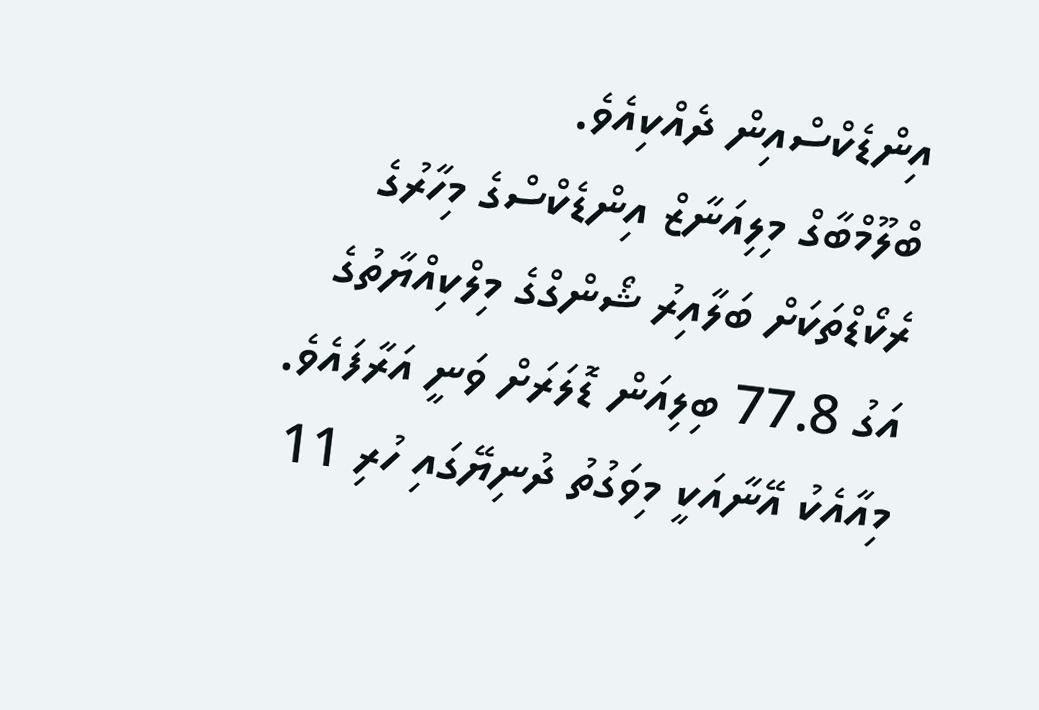އިންޑެކްސްއިން ދެއްކިއެވެ.
ބްލޫމްބާގް މިލިއަނާޒް އިންޑެކްސްގެ މިހާރުގެ ރެކޯޑްތަކަށް ބަލާއިރު ޝޯންގްގެ މިލްކިއްޔާތުގެ އަގު 77.8 ބިލިއަން ޑޮލަރަށް ވަނީ އަރާފައެވެ. މިއާއެކު އޭނާއަކީ މިވަގުތު ދުނިޔޭގައި ހުރި 11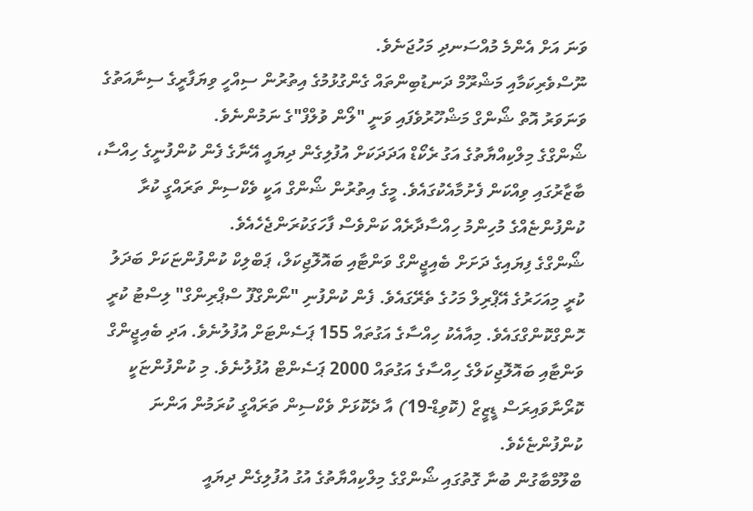ވަނަ އަށް އެންމެ މުއްސަނދި މަހުޖަނެވެ.
ނޫސްވެރިކަމާއި މަޝްރޫމް ދަނޑުބިންތައް ގެންގުޅުމުގެ އިތުރުން ސިއްހީ ވިޔަފާރީގެ ސިނާއަތުގެ ވަނަވަރު އޮތް ޝޯންގް މަޝްހޫރުވެފައި ވަނީ "ލޯން ވުލްފް"ގެ ނަމުންނެވެ.
ޝޯންގްގެ މިލްކިއްޔާތުގެ އަގު ރެކޯޑް އަދަދަކަށް އުފުލިގެން ދިޔައީ އޭނާގެ ފެން ކުންފުނީގެ ހިއްސާ، ބާޒާރުގައި ވިއްކަން ފެށުމާއެކުގައެވެ. މީގެ އިތުރުން ޝޯންގް އަކީ ވެކްސިން ތަރައްގީ ކުރާ ކުންފުންޏެއްގެ މުހިންމު ހިއްސާދާރެއް ކަންވެސް ފާހަގަކުރަންޖެހެއެވެ.
ޝޯންގްގެ ފިޔައިގެ ދަށަށް ބެއިޖީންގް ވަންޓާއި ބައޮލޮޖިކަލް، ޕަބްލިކް ކުންފުންޏަކަށް ބަދަލު ކުރީ މިއަހަރުގެ އޭޕްރިލް މަހުގެ ތެރޭގައެވެ. ފެން ކުންފުނި "ނޯންގްފޫ ސްޕްރިންގް" ލިސްޓު ކުރީ ހޮންގްކޮންގްގައެވެ. މިއާއެކު ހިއްސާގެ އަގުތައް 155 ޕަސެންޓަށް އުފުލުނެވެ. އަދި ބެއިޖީންގް ވަންޓާއި ބައޮލޮޖިކަލްގެ ހިއްސާގެ އަގުތައް 2000 ޕަސެންޓް އުފުލުނެވެ. މި ކުންފުންޏަކީ ކޮރޯނާވައިރަސް ޑީޒީޒް (ކޮވިޑް-19) އާ ދެކޮޅަށް ވެކްސިން ތަރައްގީ ކުރަމުން އަންނަ ކުންފުންޏެކެވެ.
ބްލޫމްބާގުން ބުނާ ގޮތުގައި ޝޯންގްގެ މިލްކިއްޔާތުގެ އުގު އުފުލިގެން ދިޔައީ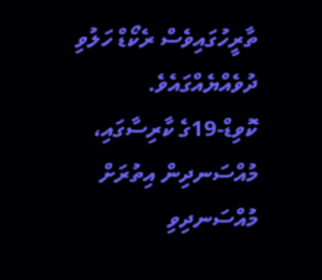ތާރީހުގައިވެސް ރެކޯޑް ހަލުވި ދުވެއްޔެއްގައެވެ.
ކޮވިޑް-19ގެ ކާރިސާގައި، މުއްސަނދިން އިތުރަށް މުއްސަނދިވި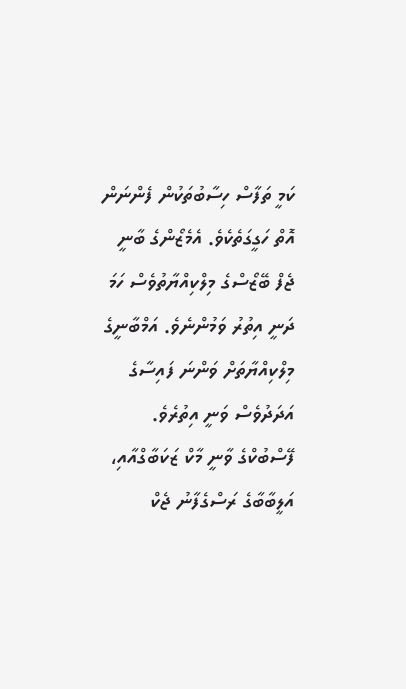ކަމީ ތަފާސް ހިސާބުތަކުން ފެންނަން އޮތް ހަގީގަތެކެވެ. އެމެޒޯންގެ ބާނީ ޖެފް ބޭޒޯސްގެ މިލްކިއްޔާތުވެސް ހަމަ ދަނީ އިތުރު ވަމުންނެވެ. އަމްބާނީގެ މިލްކިއްޔާތަށް ވަންނަ ފައިސާގެ އަދަދުވެސް ވަނީ އިތުރެވެ. ފޭސްބުކްގެ ވާނީ މާކް ޒަކަބާގްއާއި، އަލީބާބާގެ ރަސްގެފާނު ޖެކް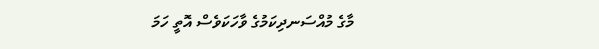މާގެ މުއްސަނދިކަމުގެ ވާހަކަވެސް އޮތީ ހަމަ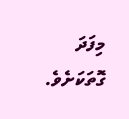މިފަދަ ގޮތަކަށެވެ.